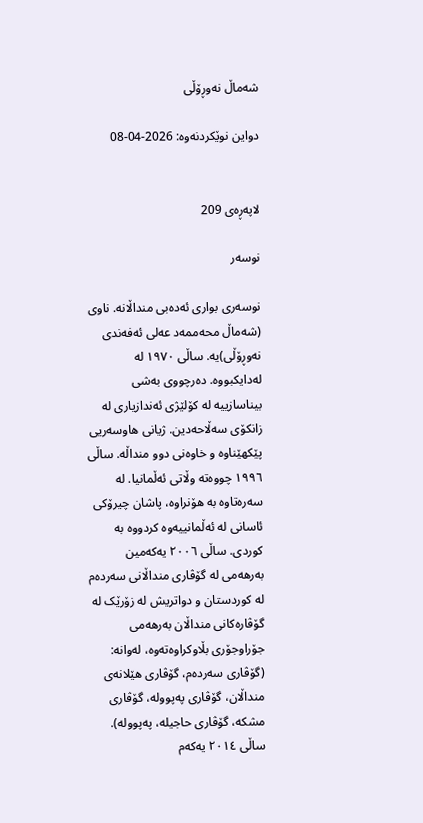شەماڵ نەوڕۆڵى

دواین نوێکردنەوە: 2026-04-08


لاپەڕەی 209

نوسەر

نوسەرى بوارى ئەدەبى منداڵانە. ناوی (شەماڵ محەممەد عەلی ئەفەندی نەوڕۆڵی)یە. ساڵی ١٩٧٠ لە لەدایکبووە. دەرچووی بەشی بیناسازییە لە کۆلێژى ئەندازیارى لە زانکۆى سەڵاحەدین. ژیانی هاوسەریی پێکهێناوە‌ و خاوەنی دوو منداڵه. ساڵى ١٩٩٦ چووەتە وڵاتى ئەڵمانیا. لە سەرەتاوە بە هۆنراوە، پاشان چیرۆکی ئاسانى لە ئەڵمانییەوە کردووە بە کوردى. ساڵی ٢٠٠٦ یەکەمین بەرهەمی لە گۆڤاری منداڵانی سەردەم لە کوردستان و دواتریش لە زۆرێک لە گۆڤارەکانی منداڵان بەرهەمی جۆراوجۆرى بڵاوکراوەتەوە، لەوانە: (گۆڤاری سەردەم، گۆڤاری هێلانەی منداڵان، گۆڤاری پەپوولە، گۆڤاری مشکە، گۆڤاری حاجیلە، پەپوولە). ساڵی ٢٠١٤ یەکەم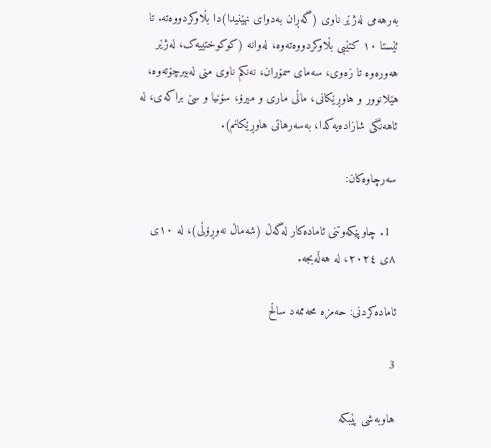بەرهەمى لەژێر ناوی (گەڕان بەدوای نهێنیدا)دا بڵاوکردووەتە. تا ئێستا ١٠ کتێبی بڵاوکردووەتەوە، لەوانە (کوکوختییەک، لەژێر هەورەوە تا زەوی، سەمای سمۆران، نەنکم ناوی منی لەبیرچۆتەوە، هێلانوور و هاوڕێکانی، ماڵی ماری و میرۆ، سۆنیا و سێ براکەی، لە ئاهەنگی شازادەیەکدا، بەسەرهاتی هاوڕێکانم).

سەرچاوەکان:

  1. چاوپێکەوتنى ئامادەکار لەگەڵ (شەماڵ نەوڕۆڵى)، لە ١٠ی ٨ی ٢٠٢٤، لە هەڵەبجە.

ئامادەکردنی: حەمزە محەممەد ساڵح

3

هاوبەشی پێبکە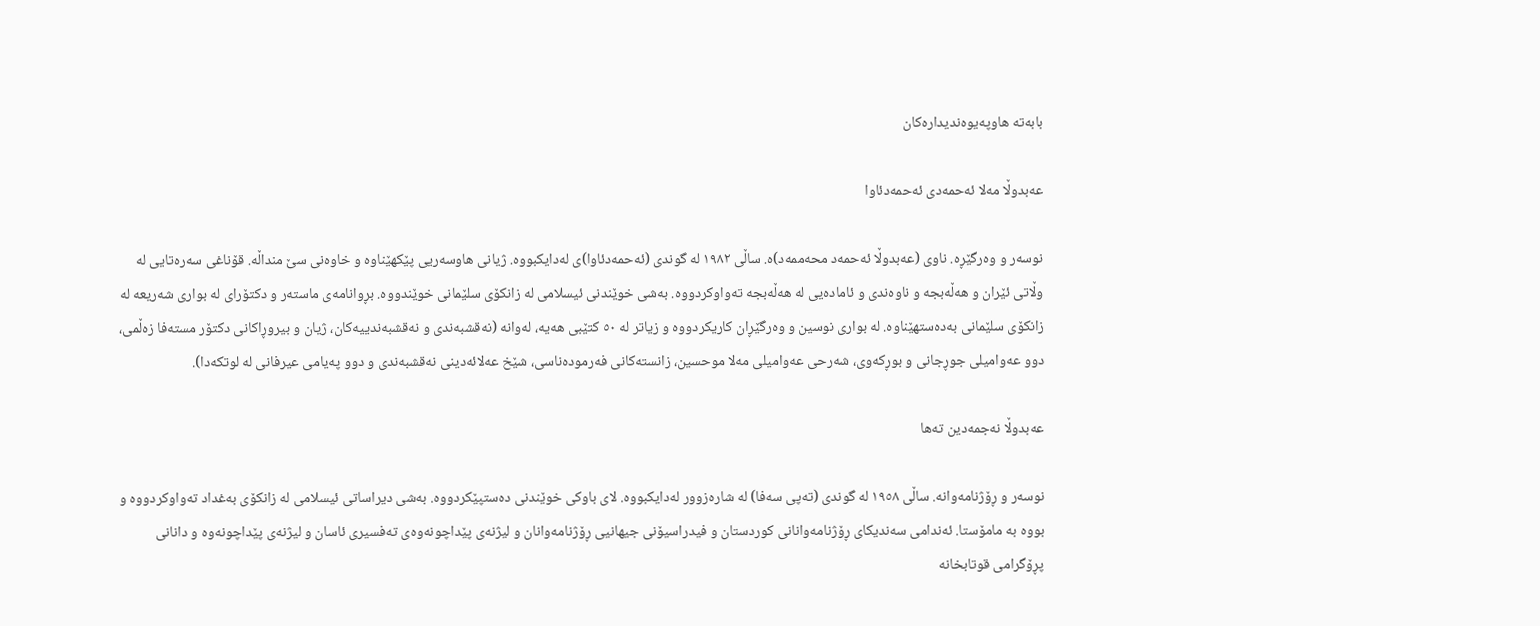بابەتە هاوپەیوەندیدارەکان

عەبدوڵا مەلا ئەحمەدی ئەحمەدئاوا

نوسەر و وەرگێڕە. ناوی (عەبدوڵا ئەحمەد محەممەد)ە. ساڵی ١٩٨٢ لە گوندی (ئەحمەدئاوا)ی لەدایکبووە. ژیانی هاوسەریی پێکهێناوە‌ و خاوەنی سێ منداڵه. قۆناغی سەرەتایی لە وڵاتی ئێران و هەڵەبجە و ناوەندی و ئامادەیی لە هەڵەبجە تەواوکردووە. بەشی خوێندنی ئیسلامی لە زانکۆی سلێمانی خوێندووە. بڕوانامەی ماستەر و دکتۆرای لە بواری شەریعە لە زانکۆی سلێمانی بەدەستهێناوە. لە بواری نوسین و وەرگێڕان کاریکردووە و زیاتر لە ٥٠ کتێبی هەیە، لەوانە (نەقشبەندی و نەقشبەندییەکان، ژیان و بیروڕاکانی دکتۆر مستەفا زەڵمی، دوو عەوامیلی جوڕجانی و بوڕکەوی، شەرحی عەوامیلی مەلا موحسین، زانستەکانی فەرمودەناسی، شێخ عەلائەدینی نەقشبەندی و دوو پەیامی عیرفانی لە لوتکەدا).

عەبدوڵا نەجمەدین تەها

نوسەر و ڕۆژنامەوانە. ساڵی ١٩٥٨ لە گوندی (تەپی سەفا) لە شارەزوور لەدایکبووە. لای باوکی خوێندنی دەستپێکردووه. بەشی دیراساتی ئیسلامی لە زانکۆی بەغداد تەواوکردووە و بووە بە مامۆستا. ئەندامی سەندیکای ڕۆژنامەوانانی کوردستان و فیدراسیۆنی جیهانیی ڕۆژنامەوانان و لیژنەی پێداچونەوەی تەفسیری ئاسان و لیژنەی پێداچونەوە و دانانی پڕۆگرامی قوتابخانە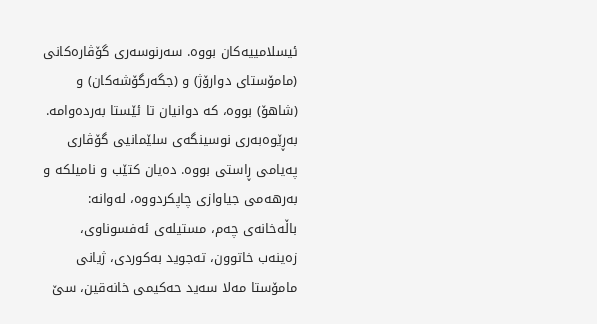ئیسلامییەکان بووە. سەرنوسەری گۆڤارەکانی (مامۆستای دوارۆژ) و (جگەرگۆشەکان) و (شاهۆ) بووه، کە دوانیان تا ئێستا بەردەوامە. بەڕێوەبەری نوسینگەی سلێمانیی گۆڤاری پەیامی ڕاستی بووە. دەیان کتێب و نامیلکە و بەرهەمی جیاوازی چاپکردووە، لەوانە: باڵەخانەی چەم، مستیلەی ئەفسوناوی، زەینەب خاتوون، تەجوید بەکوردی، ژیانی مامۆستا مەلا سەید حەکیمی خانەقین، سێ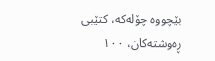بێچووە چۆلەکە، کتێبی ڕەوشتەکان، ١٠٠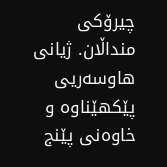چیرۆکی منداڵان. ژیانی هاوسەریی پێکهێناوە‌ و خاوەنی پێنج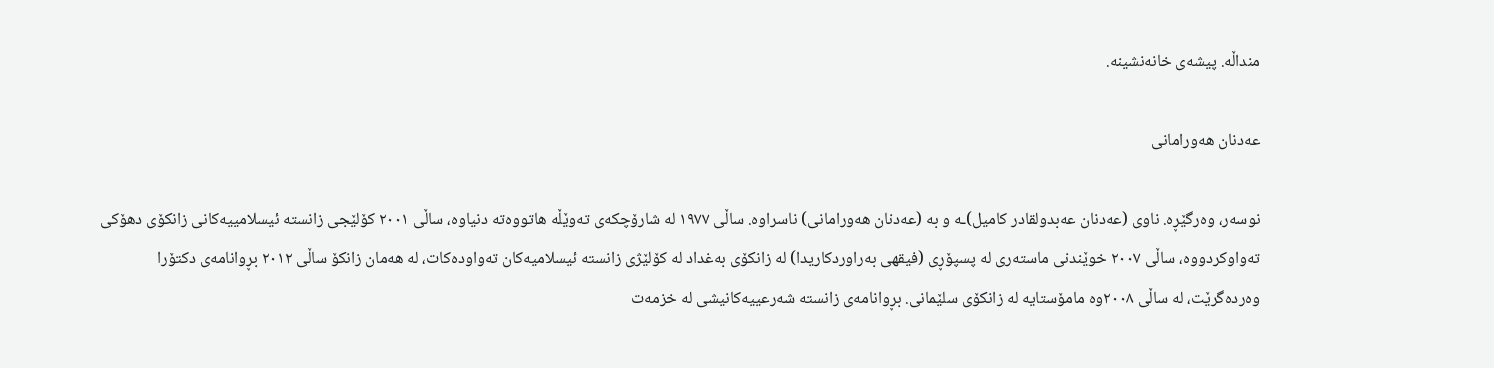منداڵە. پیشەی خانەنشینە.

عەدنان هەورامانی

نوسەر، وەرگێڕە. ناوی (عەدنان عەبدولقادر کامیل)ـە و بە (عەدنان هەورامانی) ناسراوه. ساڵی ١٩٧٧ لە شارۆچکەی تەوێڵە هاتووەتە دنیاوە، ساڵی ٢٠٠١ کۆلێجی زانستە ئیسلامییەکانی زانکۆی دهۆکی تەواوکردووە، ساڵی ٢٠٠٧ خوێندنی ماستەری لە پسپۆڕی (فیقهی بەراوردکاریدا) لە زانکۆی بەغداد لە کۆلێژی زانستە ئیسلامیەکان تەواودەکات، لە هەمان زانکۆ ساڵی ٢٠١٢ بڕوانامەی دکتۆرا وەردەگرێت، لە ساڵی ٢٠٠٨وە مامۆستایە لە زانکۆی سلێمانی. بڕوانامەی زانستە شەرعییەکانیشی لە خزمەت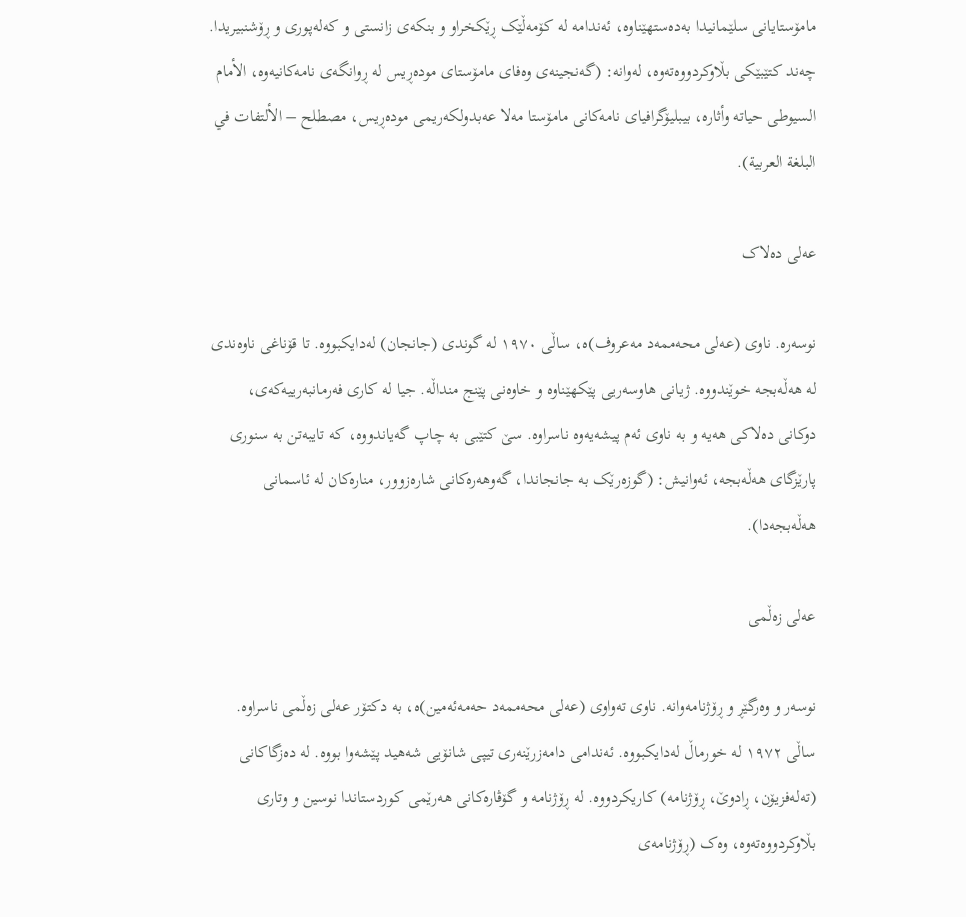مامۆستایانی سلێمانیدا بەدەستهێناوە، ئەندامە لە کۆمەڵێک ڕێکخراو و بنکەی زانستی و کەلەپوری و ڕۆشنبیریدا. چەند کتێبێکی بڵاوکردووەتەوە، لەوانە: (گەنجینەی وەفای مامۆستای مودەڕیس لە ڕوانگەی نامەکانیەوە، الأمام السیوطی حیاتە وأثاره، بیبلیۆگرافیای نامەکانی مامۆستا مەلا عەبدولکەریمی مودەڕیس، مصطلح – الألتفات في البلغة العربیة).

عەلی دەلاک

نوسەرە. ناوی (عەلی محەممەد مەعروف)ە، ساڵی ١٩٧٠ لە گوندی (جانجان) لەدایکبووە. تا قۆناغی ناوەندی لە هەڵەبجە خوێندووە. ژیانی هاوسەریی پێکهێناوە‌ و خاوەنی پێنج منداڵە. جیا لە کاری فەرمانبەرییەکەی، دوکانی دەلاکی هەیە و بە ناوی ئەم پیشەیەوە ناسراوە. سێ کتێبی بە چاپ گەیاندووە، کە تایبەتن بە سنوری پارێزگای هەڵەبجە، ئەوانیش: (گوزەرێک بە جانجاندا، گەوهەرەکانی شارەزوور، منارەکان لە ئاسمانی هەڵەبجەدا).

عەلی زەڵمی

نوسەر و وەرگێڕ و ڕۆژنامەوانە. ناوی تەواوی (عەلی محەممەد حەمەئەمین)ە، بە دکتۆر عەلی زەڵمی ناسراوە. ساڵی ١٩٧٢ لە خورماڵ لەدایکبووە. ئەندامی دامەزرێنەری تیپی شانۆیی شەهید پێشەوا بووە. لە دەزگاکانی (تەلەفزیۆن، ڕادوێ، ڕۆژنامە) کاریکردووە. لە ڕۆژنامە و گۆڤارەکانی هەرێمی کوردستاندا نوسین و وتاری بڵاوکردووەتەوە، وەک (ڕۆژنامەی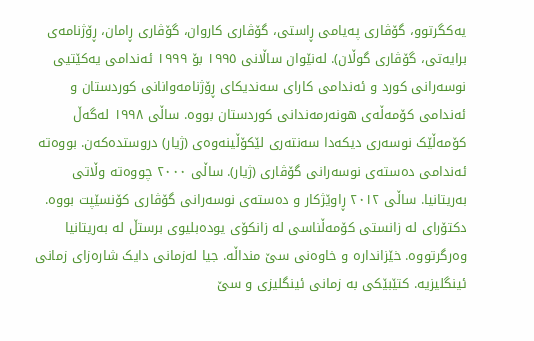یەکگرتوو، گۆڤاری پەیامی ڕاستی، گۆڤاری کاروان، گۆڤاری ڕامان، ڕۆژنامەی برایەتی، گۆڤاری گوڵان). لەنێوان ساڵانی ١٩٩٥ بۆ ١٩٩٩ ئەندامی یەکێتیی نوسەرانی کورد و ئەندامی کارای سەندیکای ڕۆژنامەوانانی کوردستان و ئەندامی کۆمەڵەی هونەرمەندانی کوردستان بووە. ساڵی ١٩٩٨ لەگەڵ کۆمەڵێک نوسەری دیکەدا سەنتەری لێکۆڵینەوەی (ژیار) دروستدەکەن. بووەتە ئەندامی دەستەی نوسەرانی گۆڤاری (ژیار). ساڵی ٢٠٠٠ چووەتە وڵاتی بەریتانیا. ساڵی ٢٠١٢ ڕاوێژکار و دەستەی نوسەرانی گۆڤاری کۆنسێپت بووە. دکتۆراى لە زانستی کۆمەڵناسی لە زانکۆی یودەبلیوی برستڵ لە بەریتانیا وەرگرتووە. خێزاندارە و خاوەنی سێ منداڵە. جیا لەزمانی دایک شارەزای زمانی ئینگلیزیە. کتێبێکی بە زمانی ئینگلیزی و سێ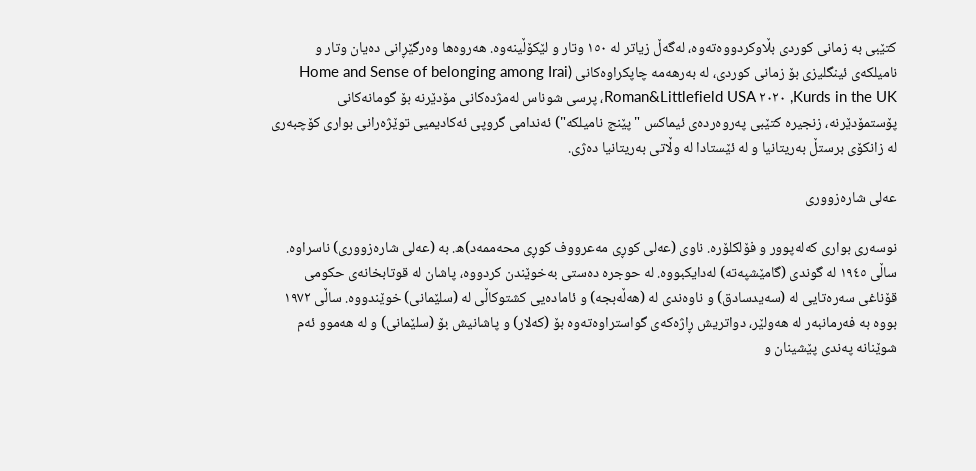کتێبی بە زمانی کوردی بڵاوکردووەتەوە، لەگەڵ زیاتر لە ١٥٠ وتار و لێکۆڵینەوە. هەروەها وەرگێڕانی دەیان وتار و نامیلکەی ئینگلیزی بۆ زمانی کوردی، لە بەرهەمە چاپکراوەکانی (Home and Sense of belonging among Irai Kurds in the UK, ٢٠٢٠ Roman&Littlefield USA، پرسی شوناس لەمژدەکانی مۆدێرنە بۆ گومانەکانی پۆستمۆدێرنە، زنجیرە کتێبی پەروەردەی ئیماکس "پێنج نامیلکە") ئەندامی گروپی ئەکادیمیی توێژەرانی بواری کۆچبەری لە زانکۆی برستڵ بەریتانیا و لە ئێستادا لە وڵاتی بەریتانیا دەژی.

عەلى شارەزوورى

نوسەرى بوارى کەلەپوور و فۆلکلۆرە. ناوی (عەلی کوڕی مەعرووف کوڕی محەممەد)ه. بە (عەلی شارەزووری) ناسراوە. ساڵی ١٩٤٥ لە گوندی (گامێشپەتە) لەدایکبووە. لە حوجرە‌ دەستی بەخوێندن کردووە، پاشان لە قوتابخانەی حکومی قۆناغی سەرەتايى لە (سەیدسادق) و ناوەندى لە (هەڵەبجە) و ئامادەیی‌ کشتوکاڵی لە (سلێمانى) خوێندووە. ساڵی ١٩٧٢ بووە بە فەرمانبەر لە هەولێر، دواتریش ڕاژەکەی گواستراوەتەوە بۆ (کەلار) و پاشانیش بۆ (سلێمانی) و لە‌ هەموو ئەم شوێنانە پەندی پێشینان و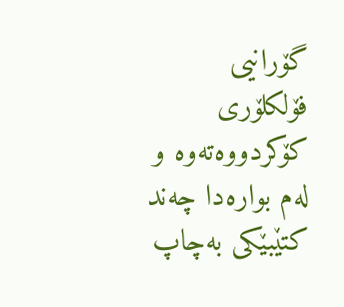گۆرانیی‌ فۆلکلۆری کۆکردووەتەوه و لەم بوارەدا چەند کتێبێکی بەچاپ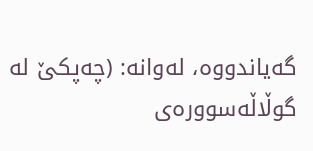گەیاندووە، لەوانە: (چەپکێ لە گوڵاڵەسوورەی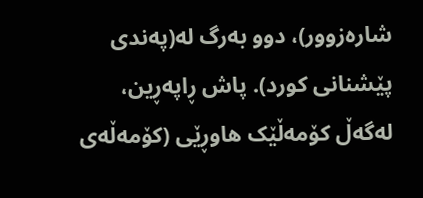شارەزوور)، دوو بەرگ لە(پەندی پێشنانی کورد). پاش ڕاپەڕین، لەگەڵ کۆمەڵێک هاوڕێی (کۆمەڵەی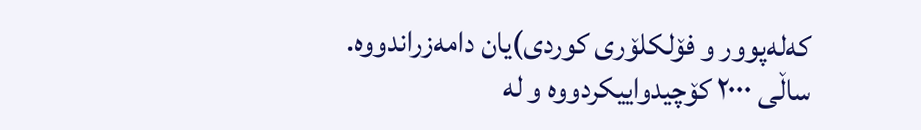کەلەپوور و فۆلکلۆری کوردی)یان دامەزراندووە. ساڵی ٢٠٠٠ کۆچیدواییکردووە و لە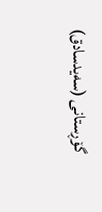گۆڕستانی (سەیدسادق)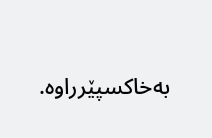بەخاکسپێرراوە.